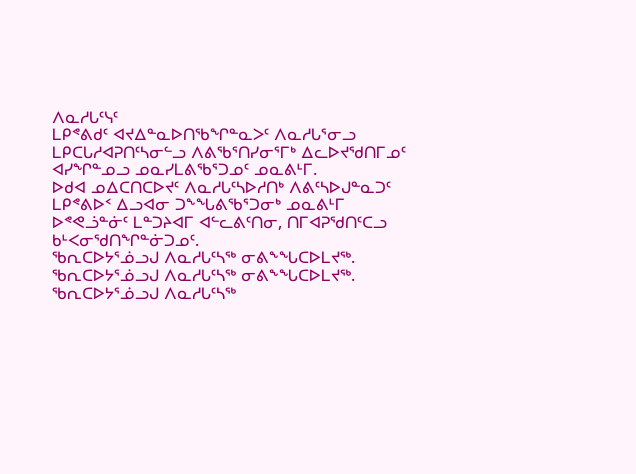ᐱᓇᓱᒐᑦᓭᑦ
ᒪᑭᕝᕕᑯᑦ ᐊᔪᐃᓐᓇᐅᑎᖃᖏᓐᓇᐳᑦ ᐱᓇᓱᒐᕐᓂᓗ ᒪᑭᑕᒐᓱᐊᕈᑎᑦᓴᓂᓪᓗ ᐱᕕᖃᕐᑎᓯᓂᕐᒥᒃ ᐃᓚᐅᔪᖁᑎᒥᓄᑦ ᐊᓯᖏᓐᓄᓗ ᓄᓇᓯᒪᕕᖃᕐᑐᓄᑦ ᓄᓇᕕᒻᒥ.
ᐅᑯᐊ ᓄᐃᑕᑎᑕᐅᔪᑦ ᐱᓇᓱᒐᑦᓴᐅᓱᑎᒃ ᐱᕕᑦᓴᐅᒍᓐᓇᑐᑦ ᒪᑭᕝᕕᐅᑉ ᐃᓗᐊᓂ ᑐᖕᖓᕕᖃᕐᑐᓂᒃ ᓄᓇᕕᒻᒥ ᐅᕝᕙᓘᓐᓃᑦ ᒪᓐᑐᔨᐊᒥ ᐊᓪᓚᕕᑦᑎᓂ, ᑎᒥᐊᕈᖁᑎᑦᑕᓗ ᑲᒻᐸᓂᖁᑎᖏᓐᓃᑐᓄᑦ.
ᖃᕆᑕᐅᔭᕐᓅᓗᒍ ᐱᓇᓱᒐᑦᓴᖅ ᓂᕕᖕᖓᑕᐅᒪᔪᖅ.
ᖃᕆᑕᐅᔭᕐᓅᓗᒍ ᐱᓇᓱᒐᑦᓴᖅ ᓂᕕᖕᖓᑕᐅᒪᔪᖅ.
ᖃᕆᑕᐅᔭᕐᓅᓗᒍ ᐱᓇᓱᒐᑦᓴᖅ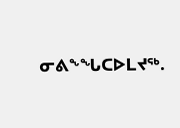ᓂᕕᖕᖓᑕᐅᒪᔪᖅ.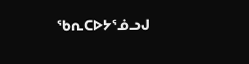ᖃᕆᑕᐅᔭᕐᓅᓗᒍ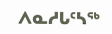ᐱᓇᓱᒐᑦᓴᖅ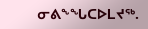ᓂᕕᖕᖓᑕᐅᒪᔪᖅ.